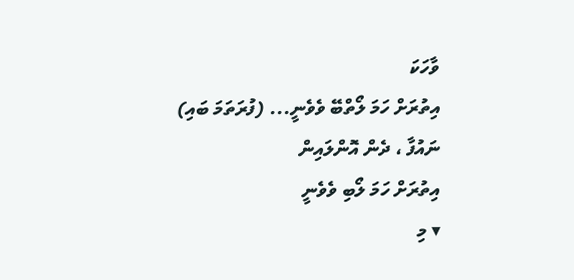ވާހަކަ
އިތުރަށް ހަމަ ލޯތްބޭ ވެވެނީ... (ފުރަތަމަ ބައި)
ނައުފާ ، ދެން އޮންލައިން
އިތުރަށް ހަމަ ލޯބި ވެވެނީ
▾ މި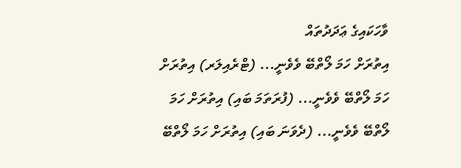ވާހަކައިގެ ޢަދަދުތައް
އިތުރަށް ހަމަ ލޯތްބޭ ވެވެނީ... (ޓްރެއިލަރ) އިތުރަށް ހަމަ ލޯތްބޭ ވެވެނީ... (ފުރަތަމަ ބައި) އިތުރަށް ހަމަ ލޯތްބޭ ވެވެނީ... (ދެވަނަ ބައި) އިތުރަށް ހަމަ ލޯތްބޭ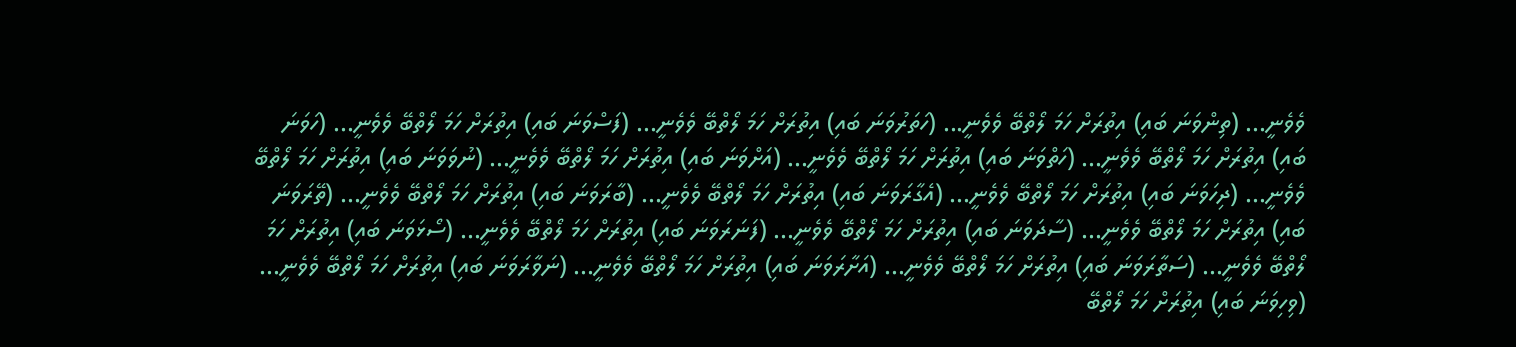ވެވެނީ... (ތިންވަނަ ބައި) އިތުރަށް ހަމަ ލޯތްބޭ ވެވެނީ... (ހަތަރުވަނަ ބައި) އިތުރަށް ހަމަ ލޯތްބޭ ވެވެނީ... (ފަސްވަނަ ބައި) އިތުރަށް ހަމަ ލޯތްބޭ ވެވެނީ... (ހަވަނަ ބައި) އިތުރަށް ހަމަ ލޯތްބޭ ވެވެނީ... (ހަތްވަނަ ބައި) އިތުރަށް ހަމަ ލޯތްބޭ ވެވެނީ... (އަށްވަނަ ބައި) އިތުރަށް ހަމަ ލޯތްބޭ ވެވެނީ... (ނުވަވަނަ ބައި) އިތުރަށް ހަމަ ލޯތްބޭ ވެވެނީ... (ދިހަވަނަ ބައި) އިތުރަށް ހަމަ ލޯތްބޭ ވެވެނީ... (އެގާރަވަނަ ބައި) އިތުރަށް ހަމަ ލޯތްބޭ ވެވެނީ... (ބާރަވަނަ ބައި) އިތުރަށް ހަމަ ލޯތްބޭ ވެވެނީ... (ތޭރަވަނަ ބައި) އިތުރަށް ހަމަ ލޯތްބޭ ވެވެނީ... (ސާދަވަނަ ބައި) އިތުރަށް ހަމަ ލޯތްބޭ ވެވެނީ... (ފަނަރަވަނަ ބައި) އިތުރަށް ހަމަ ލޯތްބޭ ވެވެނީ... (ސޯޅަވަނަ ބައި) އިތުރަށް ހަމަ ލޯތްބޭ ވެވެނީ... (ސަތާރަވަނަ ބައި) އިތުރަށް ހަމަ ލޯތްބޭ ވެވެނީ... (އަށާރަވަނަ ބައި) އިތުރަށް ހަމަ ލޯތްބޭ ވެވެނީ... (ނަވާރަވަނަ ބައި) އިތުރަށް ހަމަ ލޯތްބޭ ވެވެނީ... (ވިހިވަނަ ބައި) އިތުރަށް ހަމަ ލޯތްބޭ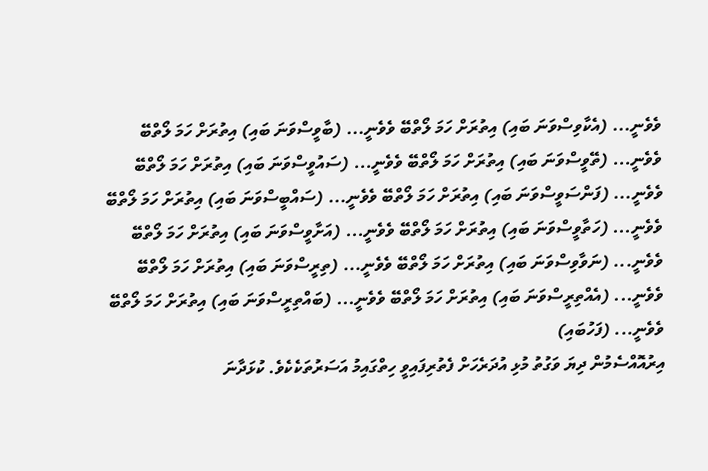ވެވެނީ... (އެކާވިސްވަނަ ބައި) އިތުރަށް ހަމަ ލޯތްބޭ ވެވެނީ... (ބާވީސްވަނަ ބައި) އިތުރަށް ހަމަ ލޯތްބޭ ވެވެނީ... (ތޭވީސްވަނަ ބައި) އިތުރަށް ހަމަ ލޯތްބޭ ވެވެނީ... (ސައުވީސްވަނަ ބައި) އިތުރަށް ހަމަ ލޯތްބޭ ވެވެނީ... (ފަންސަވީސްވަނަ ބައި) އިތުރަށް ހަމަ ލޯތްބޭ ވެވެނީ... (ސައްބީސްވަނަ ބައި) އިތުރަށް ހަމަ ލޯތްބޭ ވެވެނީ... (ހަތާވީސްވަނަ ބައި) އިތުރަށް ހަމަ ލޯތްބޭ ވެވެނީ... (އަށާވީސްވަނަ ބައި) އިތުރަށް ހަމަ ލޯތްބޭ ވެވެނީ... (ނަވާވިސްވަނަ ބައި) އިތުރަށް ހަމަ ލޯތްބޭ ވެވެނީ... (ތިރީސްވަނަ ބައި) އިތުރަށް ހަމަ ލޯތްބޭ ވެވެނީ... (އެއްތިރީސްވަނަ ބައި) އިތުރަށް ހަމަ ލޯތްބޭ ވެވެނީ... (ބައްތިރީސްވަނަ ބައި) އިތުރަށް ހަމަ ލޯތްބޭ ވެވެނީ... (ފަހުބައި)
އިރުއޮއްސެމުން ދިޔަ ވަގުތު މުޅި އުދަރެހަށް ފެތުރިފައިވީ ހިތްގައިމު އަސަރުތަކެކެވެ. ކުޅަދާނަ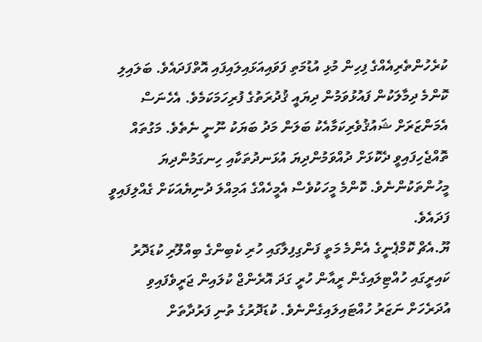ކުރެހުންތެރިއެއްގެ ފިހިން މުޅި އުޑުމަތި ފަވައިއަޅައިލައިފައި އޮތްފަދައެވެ. ބަލައިލި ކޮންމެ ދިމާލަކުން ފައުޅުވަމުން ދިޔައީ ޤުދުރަތުގެ ފުރިހަމަކަމެވެ. އެހެނަސް އެމަންޒަރަށް ޝައުޤުވެރިކަމާއެކު ބަލަން މަދު ބަޔަކު ނޫނީ ނެތެވެ. މަގުތައް ތޮއްޖެހިފައިވީ ދެކޮޅަށް ދުއްވަމުންދިޔަ އުޅަނދުތަކާއި ހިނގަމުންދިޔަ މީހުންތަކުންނެވެ. ކޮންމެ މީހަކުވެސް އެމީހެއްގެ އަމިއްލަ ދުނިޔެއަކަށް ގެއްލިފައިވީ ފަދައެވެ.
ޔޫ.އެޗް ކޮމްޕެނީގެ އެންމެ މަތީ ފަންގިފިލާގައި ހުރި ކެބިންގެ ބިއްލޫރި ކުޑަދޮރު ކައިރީގައި ހުއްޓިލައިގެން ރީއާން ހުރީ ގަދަ އޮރެންޖް ކުލައިން ޖަރީވެފައިވި އުދަރެހަށް ނަޒަރު ހުއްޓައިލައިގެންނެވެ. ކުޑަދޮރުގެ ތުނި ފަރުދާތަށް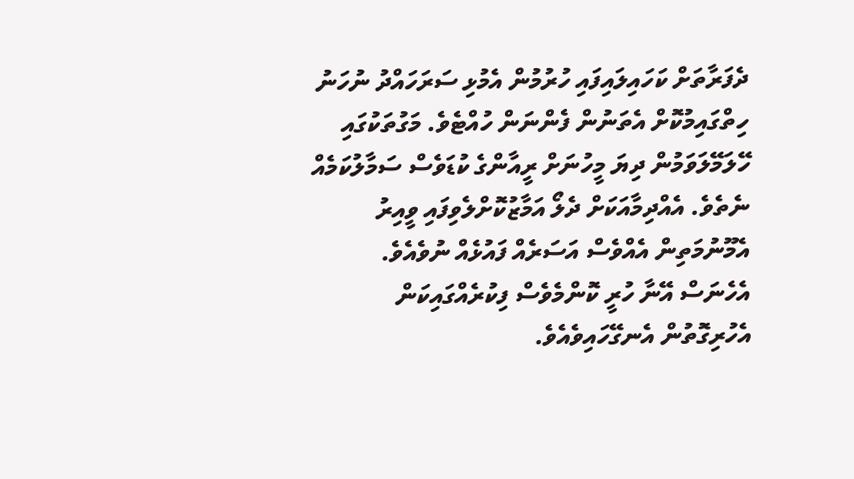ދެފަރާތަށް ކަހައިލައިފައި ހުރުމުން އެމުޅި ސަރަހައްދު ނުހަނު ހިތްގައިމުކޮށް އެތަނުން ފެންނަން ހުއްޓެވެ. މަގުތަކުގައި ހޭލަމޭލަވަމުން ދިޔަ މީހުނަށް ރީއާންގެ ކުޑަވެސް ސަމާލުކަމެއް ނެތެވެ. އެއްދިމާއަކަށް ދެލޯ އަމާޒުކޮށްލެވިފައި ވީއިރު އެމޫނުމަތިން އެއްވެސް އަސަރެއް ފައުޅެއް ނުވެއެވެ. އެހެނަސް އޭނާ ހުރީ ކޮންމެވެސް ފިކުރެއްގައިކަން އެހުރިގޮތުން އެނގޭހައިވެއެވެ.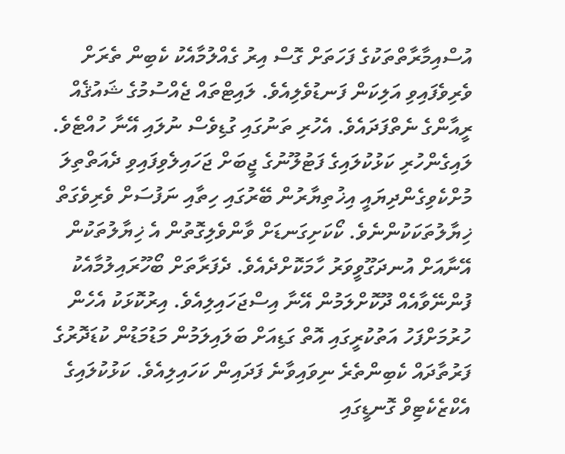އުސްއިމާރާތްތަކުގެ ފަހަތަށް ގޮސް އިރު ގެއްލުމާއެކު ކެބިން ތެރަށް ވެރިވެފައިވި އަލިކަން ފަނޑުވެލިއެވެ. ލައިޓްތައް ޖެއްސުމުގެ ޝައުޤެއް ރީއާންގެ ނެތްފަދައެވެ. އެހުރި ތަނުގައި ގުޑިވެސް ނުލައި އޭނާ ހުއްޓެވެ. ލައިގެންހުރި ކަޅުކުލައިގެ ފަޓުލޫނުގެ ޖީބަށް ޖަހައިލެވިފައިވި ދެއަތްތިލަ މުށްކެވިގެންދިޔައީ އިޚުތިޔާރުން ބޭރުގައި ހިތާއި ނަފުސަށް ވެރިވެގަތް ޚިޔާލުތަކަކުންނެވެ. ކޯކަށިގަނޑަށް ވާންވެލިގޮތުން އެ ޚިޔާލުތަކުން އޭނާއަށް އުނދަގޫވީވަރު ހާމަކޮށްދެއެވެ. ދެފަރާތަށް ބޯހޫރައިލުމާއެކު ފުންނޭވާއެއް ދޫކޮށްލަމުން އޭނާ އިސްޖަހައިލިއެވެ. އިރުކޮޅަކު އެހެން ހުރުމަށްފަހު އަތުކުރީގައި އޮތް ގަޑިއަށް ބަލައިލަމުން މަޑުމަޑުން ކުޑަދޮރުގެ ފަރުތާދައް ކެބިންތެރެ ނިވައިވާނެ ފަދައިން ކަހައިލިއެވެ. ކަޅުކުލައިގެ އެކްޒެކެޓިވް ގޮނޑީގައި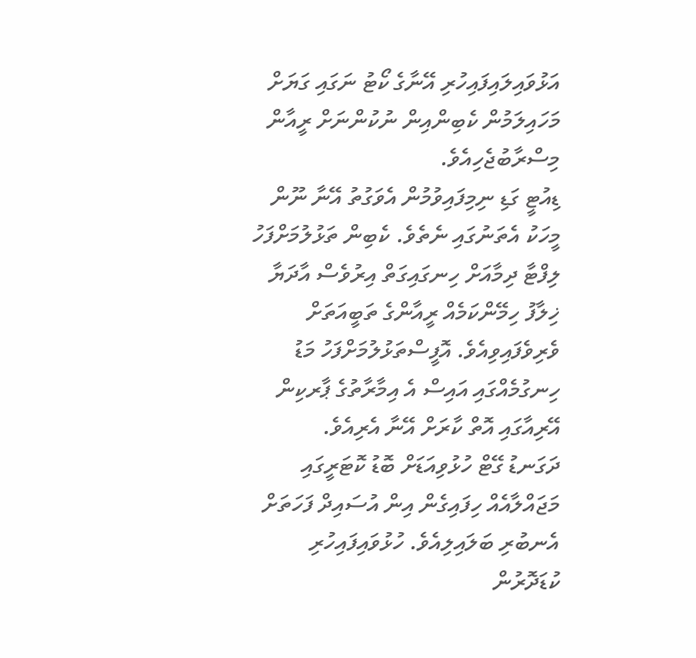އަޅުވައިލައިފައިހުރި އޭނާގެ ކޯޓު ނަގައި ގަޔަށް މަހައިލަމުން ކެބިންއިން ނުކުންނަށް ރީއާން މިސްރާބުޖެހިއެވެ.
ޑިއުޓީ ގަޑި ނިމިފައިވުމުން އެވަގުތު އޭނާ ނޫން މީހަކު އެތަނުގައި ނެތެވެ. ކެބިން ތަޅުލުމަށްފަހު ލިފްޓާ ދިމާއަށް ހިނގައިގަތް އިރުވެސް އާދަޔާ ޚިލާފު ހިމޭންކަމެއް ރީއާންގެ ތަބީއަތަށް ވެރިވެފައިވިއެވެ. އޮފީސްތަޅުލުމަށްފަހު މަޑު ހިނގުމެއްގައި އައިސް އެ އިމާރާތުގެ ޕާރކިން އޭރިއާގައި އޮތް ކާރަށް އޭނާ އެރިއެވެ.
ދަގަނޑު ގޭޓް ހުޅުވިއަޑަށް ބޮޑު ކޮޓަރީގައި މަޖައްލާއެއް ހިފައިގެން އިން އުސައިދް ފަހަތަށް އެނބުރި ބަލައިލިއެވެ. ހުޅުވައިފައިހުރި ކުޑަދޮރުން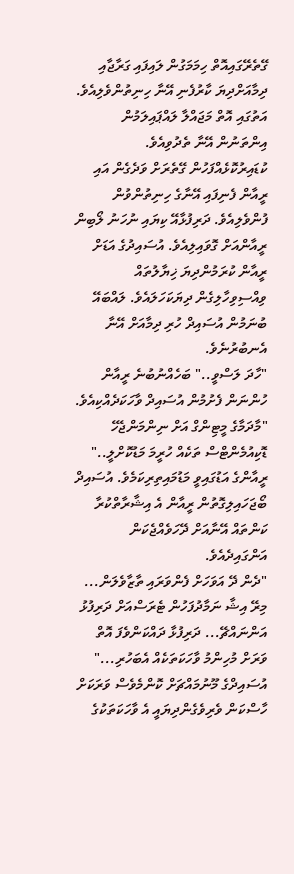ގޭތެރޭގައިއޮތް ހިމަމަގުން ލައިފައި ގަރާޖާއި ދިމާއަށްދިޔަ ކާރުފެނި އޭނާ ހިނިތުންވެލިއެވެ. އަތުގައި އޮތް މަޖައްލާ ލައްޕައިލަމުން އިންތަނުން އޭނާ ތެދުވިއެވެ. ކުޑައިރުކޮޅެއްފަހުން ގޭތެރަށް ވަދެގެން އައި ރީއާން ފެނިފައި އޭނާގެ ހިނިތުންވުން ފުންވެލިއެވެ. ދަރިފުޅާއޭ ކިޔައި ނުހަނު ލޯބިން ރީއާންއަށް ގޮވައިލިއެވެ. އުސައިދުގެ އަޑަށް ރީއާން ކުރަމުންދިޔަ ޚިޔާލުތައް ވިއްސިވިހާލިގެން ދިޔަކަހަލައެވެ. ލައްބައޭ ބުނަމުން އުސައިދް ހުރި ދިމާއަށް އޭނާ އެނބުރުނެވެ.
"ހާދަ ލަސްވީ.." ބަހެއްނުބުނެ ރީއާން ހުންނަން ފެށުމުން އުސައިދް ވާހަކަދެއްކިއެވެ. "މާދަމާގެ މީޓިންގް އަށް ނިންމަންޖެހޭ ޑޮކިއުމެންޓްސް ތަކެއް ހުރީމަ މަޑުކޮށްލީ.." ރީއާންގެ އަޑުގައިވީ މަޑުމައިތިރިކަމެވެ. އުސައިދް ބޯޖަހައިލިގޮތުން ރީއާން އެ އިޝާރާތްކުރާ ކަންތައް އޭނާއަށް ދޭހަވެއްޖެކަން އަންގައިދެއެވެ.
"ދެން ދޭ އަވަހަށް ފެންވަރައި ތާޒާވެލަން... މިރޭ އިޝާ ނަމާދުފަހުން ޓެރަސްއަށް ދަރިފުޅު އަންނައްޗޭ... ދަރިފުޅާ ދައްކަންވެފަ އޮތް ވަރަށް މުހިންމު ވާހަކަތަކެއް އެބަހުރި..." އުސައިދްގެ މޫނުމައްޗަށް ކޮންމެވެސް ވަރަކަށް ހާސްކަން ވެރިވެގެންދިޔައީ އެ ވާހަކަތަކުގެ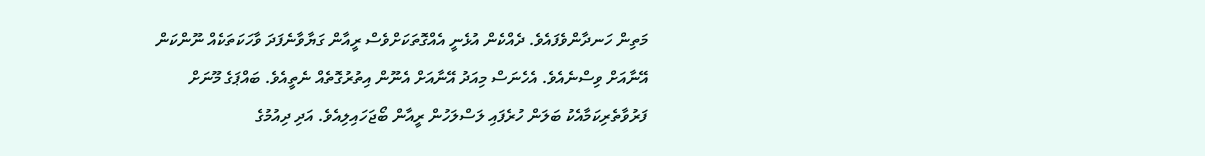މަތިން ހަނދާންވެފައެވެ. ދެއްކެން އުޅެނީ އެއްގޮތަކަށްވެސް ރީއާން ގަޔާވާނެފަދަ ވާހަކަތަކެއް ނޫންކަން އޭނާއަށް ވިސްނެއެވެ. އެހެނަސް މިއަދު އޭނާއަށް އެނޫން އިތުރުގޮތެއް ނެތީއެވެ. ބައްޕަގެ މޫނަށް ފަރުވާތެރިކަމާއެކު ބަލަން ހުރެފައި ލަސްލަހުން ރީއާން ބޯޖަހައިލިއެވެ. އަދި ދިއުމުގެ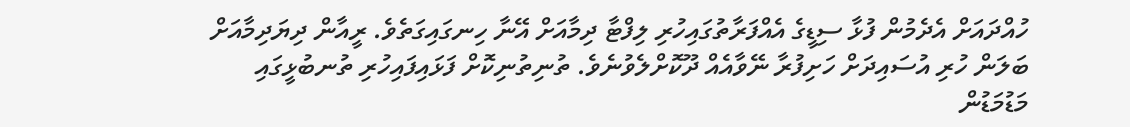ހުއްދައަށް އެދެމުން ފުޅާ ސިޑީގެ އެއްފަރާތުގައިހުރި ލިފްޓާ ދިމާއަށް އޭނާ ހިނގައިގަތެވެ. ރީއާން ދިޔަދިމާއަށް ބަލަން ހުރި އުސައިދަށް ހަށިފުރާ ނޭވާއެއް ދޫކޮށްލެވުނެވެ. ތުނިތުނިކޮށް ފަޅައިފައިހުރި ތުނބުޅީގައި މަޑުމަޑުން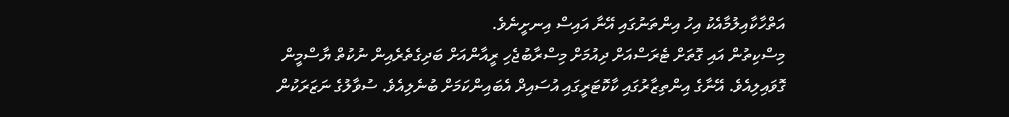އަތްހާކާއިލުމާއެކު އިހު އިންތަނުގައި އޭނާ އައިސް އިނށީނެވެ.
މިސްކިތުން އައި ގޮތަށް ޓެރަސްއަށް ދިއުމަށް މިސްރާބުޖެހި ރީއާންއަށް ބަދިގެތެރެއިން ނުކުތް ޔާސްމީން ގޮވައިލިއެވެ. އޭނާގެ އިންތިޒާރުގައި ކާކޮޓަރީގައި އުސައިދް އެބައިންކަމަށް ބުނެލިއެވެ. ސުވާލުގެ ނަޒަރަކުން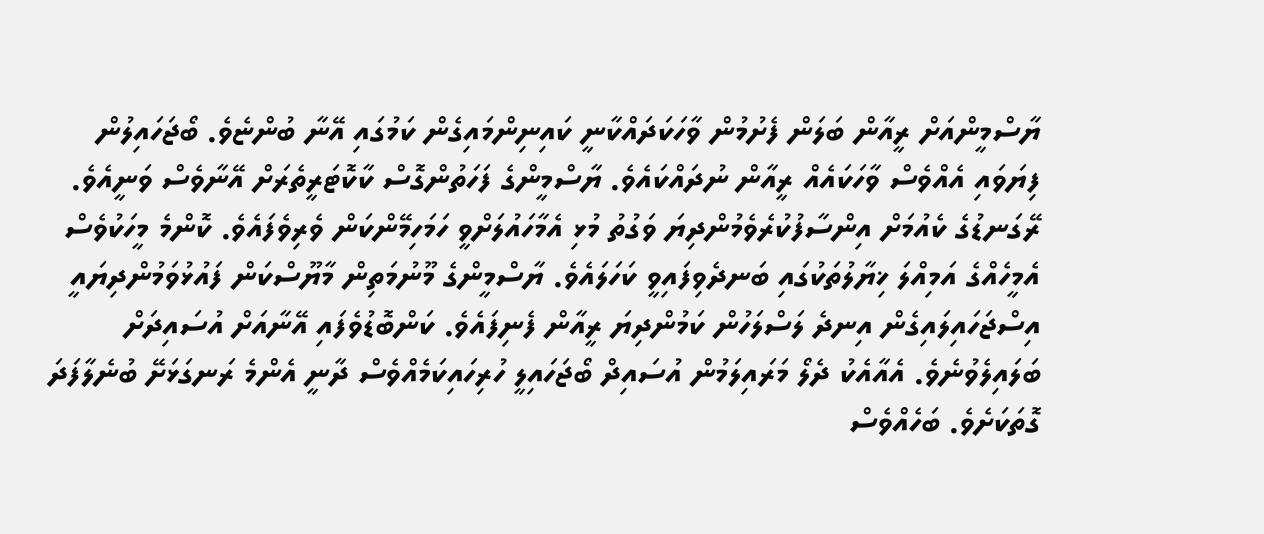ޔާސްމީންއަށް ރީއާން ބަލަން ފެށުމުން ވާހަކަދައްކާނީ ކައިނިންމައިގެން ކަމުގައި އޭނާ ބުންޏެވެ. ބޯޖަހައިލުން ފިޔަވައި އެއްވެސް ވާހަކައެއް ރީއާން ނުދައްކައެވެ. ޔާސްމީންގެ ފަހަތުންގޮސް ކާކޮޓަރީތެރަށް އޭނާވެސް ވަނީއެވެ. ރޭގަނޑުގެ ކެއުމަށް އިންސާފުކުރެވެމުންދިޔަ ވަގުތު މުޅި އެމާހައުލަށްވީ ހަމަހިމޭންކަން ވެރިވެފައެވެ. ކޮންމެ މީހަކުވެސް އެމީހެއްގެ އަމިއްލަ ޚިޔާލުތަކުގައި ބަނދެވިފައިވީ ކަހަލައެވެ. ޔާސްމީންގެ މޫނުމަތިން މާޔޫސްކަން ފައުޅުވަމުންދިޔައީ އިސްޖަހައިލައިގެން އިނދެ ލަސްލަހުން ކަމުންދިޔަ ރީއާން ފެނިފައެވެ. ކަންބޮޑުވެފައި އޭނާއަށް އުސައިދަށް ބަލައިލެވުނެވެ. އެއާއެކު ދެލޯ މަރައިލަމުން އުސައިދް ބޯޖަހައިލީ ހުރިހައިކަމެއްވެސް ދާނީ އެންމެ ރަނގަޅަށޭ ބުނެލާފަދަ ގޮތަކަށެވެ. ބަހެއްވެސް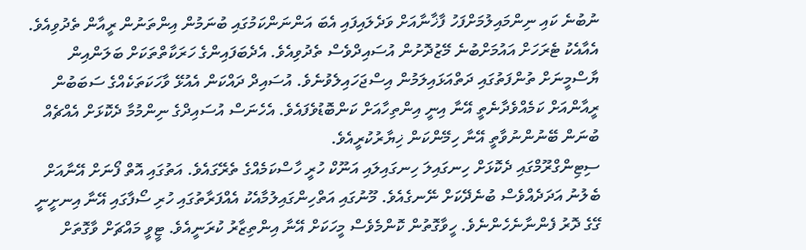ނުބުނެ ކައި ނިންމައިލުމަށްފަހު ފާޚާނާއަށް ވަދެލައިފައި އެބަ އަންނަންކަމުގައި ބުނަމުން އިންތަނުން ރީއާން ތެދުވިއެވެ. އެއާއެކު ޓެރަހަށް އައުމަށްބުނެ މޭޒުދޮށުން އުސައިދްވެސް ތެދުވިއެވެ. އެދެބަފައިންގެ ހަރަކާތްތަކަށް ބަލަންއިން ޔާސްމީނަށް ތުންފަތުގައި ދަތްއަޅައިލަމުން އިސްޖަހައިލެވުނެވެ. އުސައިދް ދައްކަން އެއުޅޭ ވާހަކަތަކެއްގެ ސަބަބުން ރީއާންއަށް ކަމެއްވެދާނެތީ އޭނާ އިނީ އިންތިހާއަށް ކަންބޮޑުވެފައެވެ. އެހެނަސް އުސައިދްގެ ނިންމުމާ ދެކޮޅަށް އެއްޗެއް ބުނަން ބޭނުންނުވާތީ އޭނާ ހިމޭންކަން ޚިޔާރުކުރީއެވެ.
ސިޓިންގްރޫމްގައި ދެކޮޅަށް ހިނގައިލަ ހިނގައިލައި އަނޫކް ހުރީ ހާސްކަމެއްގެ ތެރޭގައެވެ. އަތުގައި އޮތް ފޯނަށް އޭނާއަށް ބެލުނު އަދަދެއްވެސް ބުނެދޭކަށް ނޭނގެއެވެ. މޫނުގައި އަތްހިންގައިލުމާއެކު އެއްފަރާތުގައި ހުރި ސޯފާގައި އޭނާ އިނށީނީ ގޭގެ ދޮރު ފެންނާނެހެންނެވެ. ހީވާގޮތުން ކޮންމެވެސް މީހަކަށް އޭނާ އިންތިޒާރު ކުރަނީއެވެ. ޓީވީ މައްޗަށް ވާގޮތަށް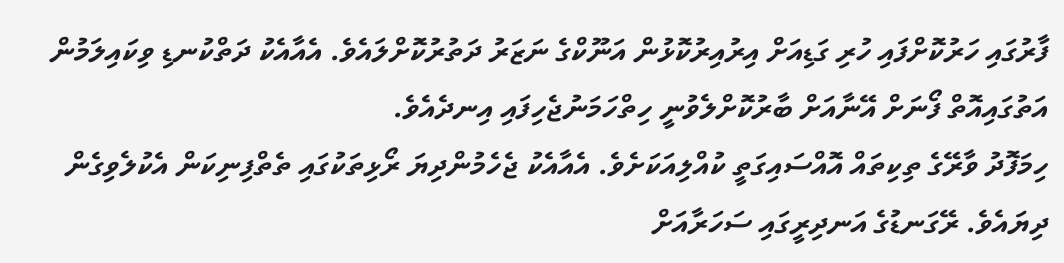ފާރުގައި ހަރުކޮށްފައި ހުރި ގަޑިއަށް އިރުއިރުކޮޅުން އަނޫކްގެ ނަޒަރު ދަތުރުކޮށްލައެވެ. އެއާއެކު ދަތްކުނޑި ވިކައިލަމުން އަތުގައިއޮތް ފޯނަށް އޭނާއަށް ބާރުކޮށްލެވުނީ ހިތްހަމަނުޖެހިފައި އިނދެއެވެ.
ހިމަފޮދު ވާރޭގެ ތިކިތައް އޮއްސައިގަތީ ކުއްލިއަކަށެވެ. އެއާއެކު ޖެހެމުންދިޔަ ރޯޅިތަކުގައި ތެތްފިނިކަން އެކުލެވިގެން ދިޔައެވެ. ރޭގަނޑުގެ އަނދިރީގައި ސަހަރާއަށް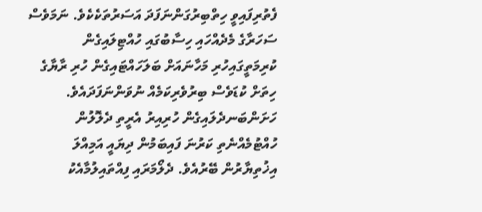ފެތުރިފައިވީ ހިތްބިރުގަންނަފަދަ އަސަރުތަކެކެވެ. ނަމަވެސް ސަހަރާގެ މެދެއްހައި ހިސާބުގައި ހުއްޓިލައިގެން ކުރިމަތީގައިހުރި މަހާނައަށް ބަލަހައްޓައިގެން ހުރި ރާޔާގެ ހިތަށް ކުޑަވެސް ބިރުވެރިކަމެއް ނުވަންނަފަދައެވެ. ހަށަންބަނދެލައިގެން ހުރިއިރު އެރީތި ދެލޮލުން ހުއްޓުމެއްނެތި ކަރުނަ ފައިބަމުން ދިޔައީ އަމިއްލަ އިޚުތިޔާރުން ބޭރުއެވެ. ދެލޯމަރައި ފިއްތައިލުމާއެކު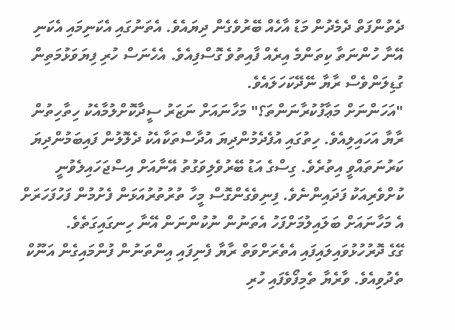ދެތުންފަތް ދެމެދުން މަޑު އާހެއް ބޭރުވެގެން ދިޔައެވެ. އެތަނުގައި އެކަނިމައި އެކަނި އޭނާ ހުންނަތާ ކިތަންމެ އިރެއް ފާއިތުވެ ގޮސްފިއެވެ. އެހެނަސް ހުރި ފިޔަވަޅުމަތިން ގުޑިލަންވެސް ރާޔާ ނޭދޭކަހަލައެވެ.
"އަހަންނަށް މަޢާފުކުރާނަންތަ؟" މަހާނައަށް ނަޒަރު ސީދާކޮށްލުމާއެކު ހިތާހިތުން ރާޔާ އަހައިލިއެވެ. ހިތުގައި އުފެދެމުންދިޔަ އުދާސްތަކާއެކު ދެލޮލުން ފައިބަމުންދިޔަ ކަރުނަތައްވީ އިތުރެވެ. ގިސްގެ އަޑު ބޭރުވެލިވަގުތު އޭނާއަށް އިސްޖަހައިލެވުނީ ކުށްވެރިއަކު ފަދައިންނެވެ. ފިނިވެގެންގޮސް މީހާ ތުރުތުރުއަޅަން ފެށުމުން ފަހުފަހަރަށް އެ މަހާނައަށް ބަލައިލުމަށްފަހު އެތަނުން ނުކުންނަން އޭނާ ހިނގައިގަތެވެ.
ގޭގެ ދޮރުހުޅުވައިލައިފައި އެތެރަށްވަތް ރާޔާ ފެނިފައި އިންތަނުން ފުންމައިގެން އަނޫކް ތެދުވިއެވެ. ވާރެޔާ ތެމިފޯވެފައި ހުރި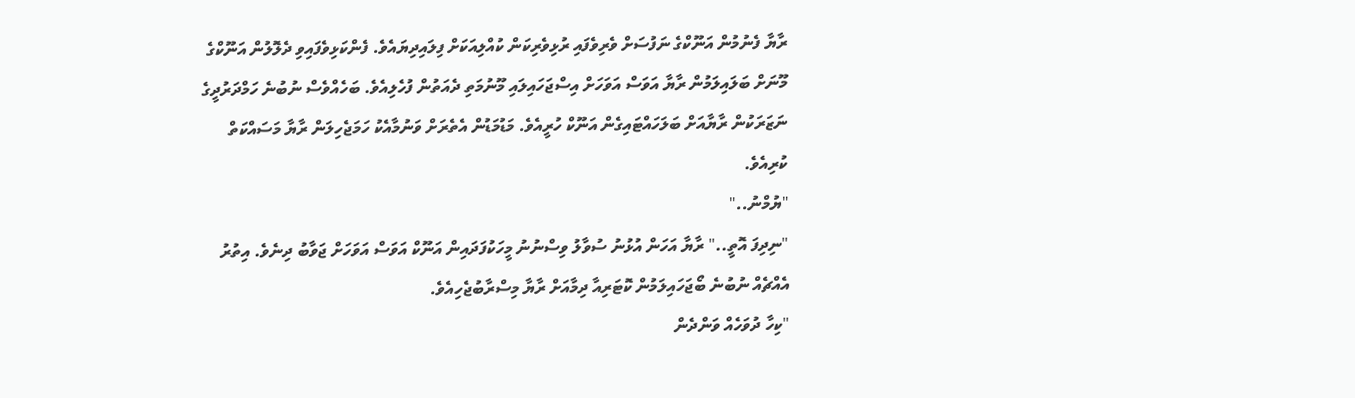ރާޔާ ފެނުމުން އަނޫކްގެ ނަފުސަށް ވެރިވެފައި ރުޅިވެރިކަން ކުއްލިއަކަށް ފިލައިދިޔައެވެ. ފެންކަޅިވެފައިވި ދެލޮލުން އަނޫކްގެ މޫނަށް ބަލައިލަމުން ރާޔާ އަވަސް އަވަހަށް އިސްޖަހައިލައި މޫނުމަތި ދެއަތުން ފުހެލިއެވެ. ބަހެއްވެސް ނުބުނެ ހަމްދަރުދީގެ ނަޒަރަކުން ރާޔާއަށް ބަލަހައްޓައިގެން އަނޫކް ހުރީއެވެ. މަޑުމަޑުން އެތެރަށް ވަނުމާއެކު ހަމަޖެހިލަން ރާޔާ މަސައްކަތް ކުރިއެވެ.
"ޔުމްނު.."
"ނިދިފަ އޮތީ.." ރާޔާ އަހަން އުޅުނު ސުވާލު ވިސްނުނު މީހަކުފަދައިން އަނޫކް އަވަސް އަވަހަށް ޖަވާބު ދިނެވެ. އިތުރު އެއްޗެއް ނުބުނެ ބޯޖަހައިލަމުން ކޮޓަރިއާ ދިމާއަށް ރާޔާ މިސްރާބުޖެހިއެވެ.
"ކިހާ ދުވަހެއް ވަންދެން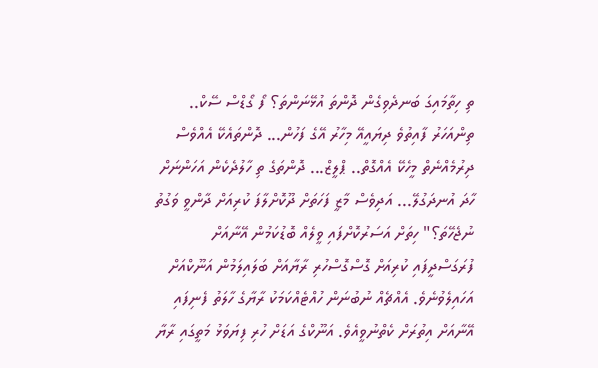ތި ހިތާމައިގަ ބަނދެވިގެން ދޮންތަ އުޅޭނަންތަ؟ ފޯ ގޯޑްސް ސޭކް.. ތިންއަހަރު ފާއިތުވެ ދިޔައީއޭ މިހާރު އޭގެ ފަހުން... ދޮންތައެކޭ އެއްވެސް ދިރުމެއްނެތް މީހެކޭ އެއްގޮތް.. ޕްލީޒް... ދޮންތަގެ ތި ހާލުދެކެން އަހަންނަށް ހާދަ އުނދަގުލޭ... އަދިވެސް މާޒީ ފަހަތަށް ދޫކޮށްލާފަ ކުރިއަށް ދާންވީ ވަގުތު ނުޖެހޭތަ؟" ހިތަށް އަސަރުކޮށްފައި ވީލެއް ބޮޑުކަމުން އޭނާއަށް ފުރަގަސްދީފައި ކުރިއަށް ގޮސްގޮސްހުރި ރާޔާއަށް ބަލައިލަމުން އަނޫކްއަށް އަހައިލެވުނެވެ. އެއްޗެއް ނުބުނަން ހުއްޓެއްކަމަކު ރާޔާގެ ހާލަތު ފެނިފައި އޭނާއަށް އިތުރަށް ކެތްނުވީއެވެ. އަނޫކްގެ އަޑަށް ހުރި ފިޔަވަޅު މަތީގައި ރާޔާ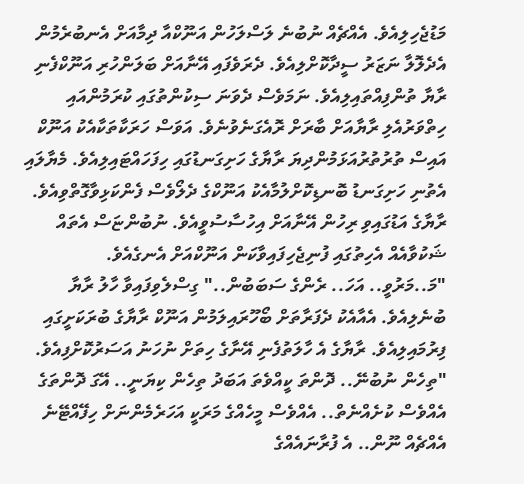މަޑުޖެހިލިއެވެ. އެއްޗެއް ނުބުނެ ލަސްލަހުން އަނޫކްއާ ދިމާއަށް އެނބުރެމުން އެދެލޮލާ ނަޒަރު ސީދާކޮށްލިއެވެ. ދެރަވެފައި އޭނާއަށް ބަލަންހުރި އަނޫކްފެނި ރާޔާ ތުންފިއްތައިލިއެވެ. ނަމަވެސް ދެވަނަ ސިކުންތުގައި ކުރަމުންއައި ހިތްވަރުއެލި ރާޔާއަށް ބާރަށް ރޮއެގަނެވުނެވެ. އަވަސް ހަރަކާތަކާއެކު އަނޫކް އައިސް ތުރުތުރުއަޅަމުންދިޔަ ރާޔާގެ ހަށިގަނޑުގައި ހިފަހައްޓައިލިއެވެ. މެޔާލައި އެތުނި ހަށިގަނޑު ބޮނޑިކޮށްލުމާއެކު އަނޫކްގެ ދެލޯވެސް ފެންކަޅިވާގޮތްވިއެވެ. ރާޔާގެ އަޑުގައިވި ރިހުން އޭނާއަށް އިހުސާސުވީއެވެ. ނުބުންޏަސް އެތައް ޝަކުވާއެއް އެހިތުގައި ފުނިޖެހިފައިވާކަން އަނޫކްއަށް އެނގެއެވެ.
"މަ..މަރުވީ.. އަހަ.. ރެންގެ ސަބަބުން.." ގިސްލެވިފައިވާ ހާލު ރާޔާ ބުނެލިއެވެ. އެއާއެކު ދެފަރާތަށް ބޯހޫރައިލަމުން އަނޫކް ރާޔާގެ ބުރަކަށީގައި ފިރުމައިލިއެވެ. ރާޔާގެ އެ ހާލަތުފެނި އޭނާގެ ހިތަށް ނުހަނު އަސަރުކޮށްފިއެވެ.
"ތިހެން ނުބުނޭ.. ދޮންތަ ކީއްވެތަ އަބަދު ތިހެން ކިޔަނީ.. އޭގަ ދޮންތަގެ އެއްވެސް ކުށެއްނެތް.. އެއްވެސް މީހެއްގެ މަރަކީ އަހަރެމެންނަށް ހިފޭއްޓޭނެ އެއްޗެއް ނޫން.. އެ ފުރާނައެއްގެ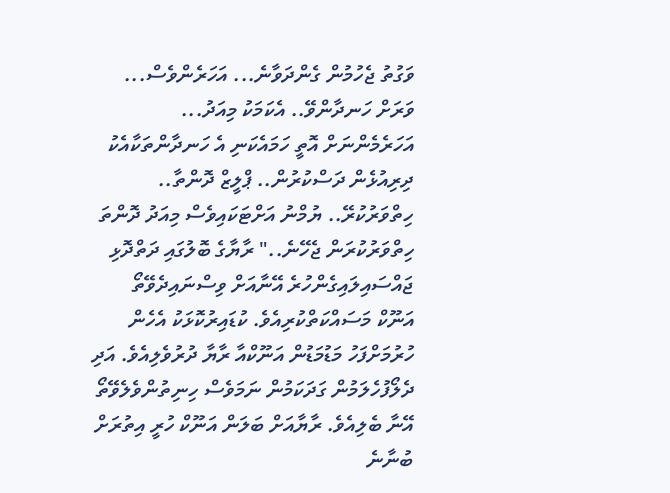ވަގުތު ޖެހުމުން ގެންދަވާނެ... އަހަރެންވެސް... ވަރަށް ހަނދާންވޭ.. އެކަމަކު މިއަދު... އަހަރެމެންނަށް އޮތީ ހަމައެކަނި އެ ހަނދާންތަކާއެކު ދިރިއުޅެން ދަސްކުރުން.. ޕްލީޒް ދޮންތާ.. ހިތްވަރުކުރޭ.. ޔުމްނު އަށްޓަކައިވެސް މިއަދު ދޮންތަ ހިތްވަރުކުރަން ޖެހޭނެ.." ރާޔާގެ ބޮލުގައި ދަތްދޮޅި ޖައްސައިލައިގެންހުރެ އޭނާއަށް ވިސްނައިދެވޭތޯ އަނޫކް މަސައްކަތްކުރިއެވެ. ކުޑައިރުކޮޅަކު އެހެން ހުރުމަށްފަހު މަޑުމަޑުން އަނޫކްއާ ރާޔާ ދުރުވެލިއެވެ. އަދި ދެލޯފުހެލަމުން ގަދަކަމުން ނަމަވެސް ހިނިތުންވެލެވޭތޯ އޭނާ ބެލިއެވެ. ރާޔާއަށް ބަލަން އަނޫކް ހުރީ އިތުރަށް ބުނާނެ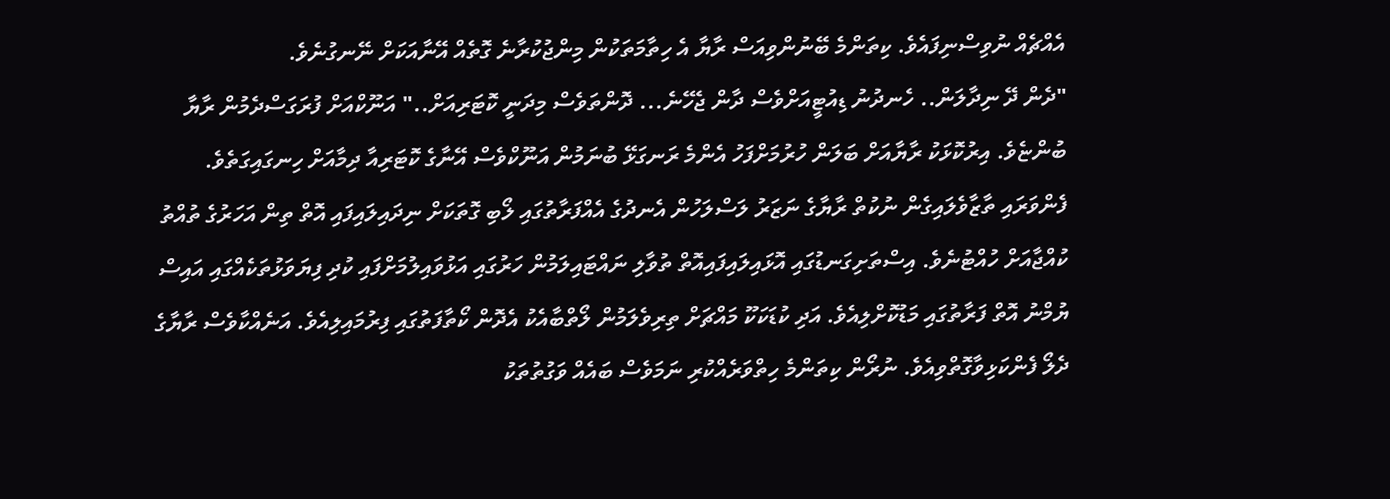އެއްޗެއް ނުވިސްނިފައެވެ. ކިތަންމެ ބޭނުންވިއަސް ރާޔާ އެ ހިތާމަތަކުން މިންޖުކުރާނެ ގޮތެއް އޭނާއަކަށް ނޭނގުނެވެ.
"ދެން ދޭ ނިދާލަން.. ހެނދުނު ޑިއުޓީއަށްވެސް ދާން ޖެހޭނެ... ދޮންތަވެސް މިދަނީ ކޮޓަރިއަށް.." އަނޫކްއަށް ފުރަގަސްދެމުން ރާޔާ ބުންޏެވެ. އިރުކޮޅަކު ރާޔާއަށް ބަލަން ހުރުމަށްފަހު އެންމެ ރަނގަޅޭ ބުނަމުން އަނޫކްވެސް އޭނާގެ ކޮޓަރިއާ ދިމާއަށް ހިނގައިގަތެވެ.
ފެންވަރައި ތާޒާވެލައިގެން ނުކުތް ރާޔާގެ ނަޒަރު ލަސްލަހުން އެނދުގެ އެއްފަރާތުގައި ލޯބި ގޮތަކަށް ނިދައިލައިފައި އޮތް ތިން އަހަރުގެ ތުއްތު ކުއްޖާއަށް ހުއްޓުނެވެ. އިސްތަށިގަނޑުގައި އޮޅައިލައިފައިއޮތް ތުވާލި ނައްޓައިލަމުން ހަރުގައި އަޅުވައިލުމަށްފައި ކުދި ފިޔަވަޅުތަކެއްގައި އައިސް ޔުމްނު އޮތް ފަރާތުގައި މަޑުކޮށްލިއެވެ. އަދި ކުޑަކަކޫ މައްޗަށް ތިރިވެލަމުން ލޯތްބާއެކު އެދޮން ކޯތާފަތުގައި ފިރުމައިލިއެވެ. އަނެއްކާވެސް ރާޔާގެ ދެލޯ ފެންކަޅިވާގޮތްވިއެވެ. ނުރޯން ކިތަންމެ ހިތްވަރެއްކުރި ނަމަވެސް ބައެއް ވަގުތުތަކު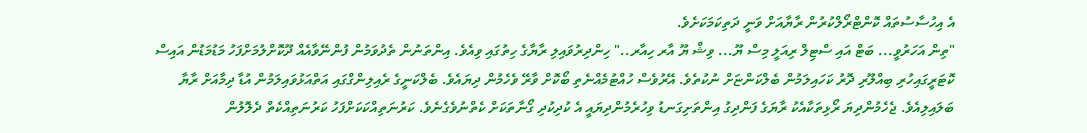އެ އިހުސާސުތައް ކޮންޓްރޯލްކުރުން ރާޔާއަށް ވަނީ ދަތިކަމަކަށެވެ.
"ތިން އަހަރުވީ... ބަޓް އައި ސްޓިލް ރިއަލީ މިސް ޔޫ... ވިޝް ޔޫ އާރ ހިއާރ.." ހިންދިރުވައިލި ރާޔާގެ ހިތުގައި ވިއެވެ. އިންތަނުން ތެދުވަމުން ފުންނޭވާއެއް ދޫކޮށްލުމަށްފަހު މަޑުމަޑުން އައިސް ކޮޓަރީގައިހުރި ބިއްލޫރި ދޮރު ކަހައިލަމުން ބެލްކަންޏަށް ނުކުތެވެ. އޭރުވެސް ހުއްޓުމެއްނެތި ބޯކޮށް ވާރޭ ވެހެމުން ދިޔައެވެ. ބެލްކަނީގެ ރެއިލިންގްގައި އަތްއަޅުވައިލަމުން އުޑާ ދިމާއަށް ރާޔާ ބަލައިލިއެވެ. ޖެހެމުންދިޔަ ރޯޅިތަކާއެކު ރާޔަގެ ފަންދިގު އިންތަށިގަނޑު ވިހުރެމުންދިޔައީ އެ ކުދިކުދި ގޯނާތަކަށް ކެތްނުވެގެނެވެ. ކަރުނަތިއްކަކަށްފަހު ކަރުނަތިއްކެތް ދެލޮލުން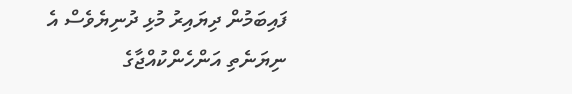ފައިބަމުން ދިޔައިރު މުޅި ދުނިޔެވެސް އެ ނިޔަނެތި އަންހެންކުއްޖާގެ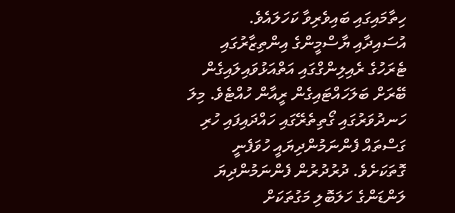ހިތާމައިގައި ބައިވެރިވާ ކަހަލައެވެ.
އުސައިދާއި ޔާސްމީންގެ އިންތިޒާރުގައި ޓެރަހުގެ ރެއިލިންގްގައި އަތްއަޅުވައިލައިގެން ބޭރަށް ބަލަހައްޓައިގެން ރީއާން ހުއްޓެވެ. މިލަ ހަނދުވަރުގައި ގޯތިތެރޭގައި ހައްދައިފައި ހުރި ގަސްތައް ފެންނަމުންދިޔައީ ހުވަފެނީ ގޮތަކަށެވެ. ދުރުދުރުން ފެންނަމުންދިޔަ ލަންޑަންގެ ހަލަބޮލި މަގުތަކަށް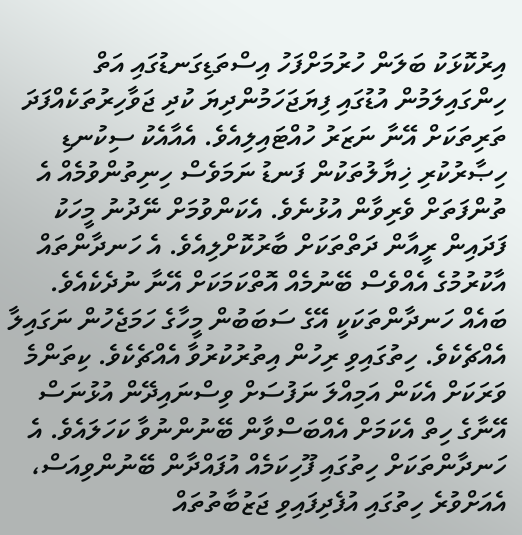އިރުކޮޅަކު ބަލަން ހުރުމަށްފަހު އިސްތަޑިގަނޑުގައި އަތް ހިންގައިލަމުން އުޑުގައި ފިޔަޖަހަމުންދިޔަ ކުދި ޖަވާހިރުތަކެއްފަދަ ތަރިތަކަށް އޭނާ ނަޒަރު ހުއްޓައިލިއެވެ. އެއާއެކު ސިކުނޑި ހިޞާރުކުރި ޚިޔާލުތަކުން ފަނޑު ނަމަވެސް ހިނިތުންވުމެއް އެ ތުންފަތަށް ވެރިވާން އުޅުނެވެ. އެކަންވުމަށް ނޭދުނު މީހަކު ފަދައިން ރީއާން ދަތްތަކަށް ބާރުކޮށްލިއެވެ. އެ ހަނދާންތައް އާކުރުމުގެ އެއްވެސް ބޭނުމެއް އޮތްކަމަކަށް އޭނާ ނުދެކެއެވެ. ބައެއް ހަނދާންތަކަކީ އޭގެ ސަބަބުން މީހާގެ ހަމަޖެހުން ނަގައިލާ އެއްޗެކެވެ. ހިތުގައިވި ރިހުން އިތުރުކުރުވާ އެއްޗެކެވެ. ކިތަންމެ ވަރަކަށް އެކަން އަމިއްލަ ނަފުސަށް ވިސްނައިދޭން އުޅުނަސް އޭނާގެ ހިތް އެކަމަށް އެއްބަސްވާން ބޭނުންނުވާ ކަހަލައެވެ. އެ ހަނދާންތަކަށް ހިތުގައި ފޫހިކަމެއް އުފައްދާން ބޭނުންވިއަސް، އެއަށްވުރެ ހިތުގައި އުފެދިފައިވި ޖަޒުބާތުތައް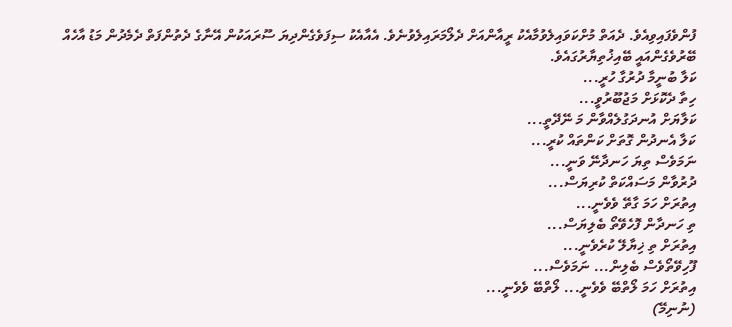ފުންވެފައިވިއެވެ. ދެއަތް މުށްކަވައިލެވުމާއެކު ރީއާންއަށް ދެލޯމަރައިލެވުނެވެ. އެއާއެކު ސިފަވެގެންދިޔަ ސޫރައަކުން އޭނާގެ ދެތުންފަތް ދެމެދުން މަޑު އާހެއް ބޭރުވެގެންއައީ ބޭއިޚުތިޔާރުގައެވެ.
ކަލާ ބުނީމާ ދުރުގާ ހުރީ...
ހިތާ ދެކޮޅަށް މަޖުބޫރުވީ...
ކަލާޔަށް އުނދަގުލެއްވާން މަ ނޭދޭތީ...
ކަލާ އެނދުން ގޮތަށް ކަންތައް ކުރީ...
ނަމަވެސް ތިޔަ ހަނދާނޭ ވަނީ...
ދުރުވާން މަސައްކަތް ކުރިޔަސް...
އިތުރަށް ހަމަ ގާތޭ ވެވެނީ...
ތި ހަނދާން ފޮހެވޭތޯ ބެލިޔަސް...
އިތުރަށް ތި ޚިޔާލޭ ކުރެވެނީ...
ފޫހިވޭތޯވެސް ބެލިން... ނަމަވެސް...
އިތުރަށް ހަމަ ލޯތްބޭ ވެވެނީ... ލޯތްބޭ ވެވެނީ...
(ނުނިމޭ)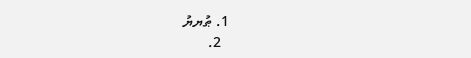1. ޠުޔޔު
  2.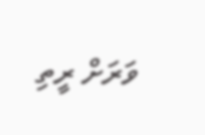ވަރަށް ރީތި